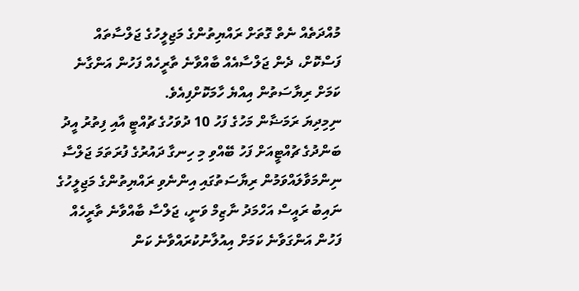މުއްދަތެއް ނެތް ގޮތަށް ރައްޔިތުންގެ މަޖިލީހުގެ ޖަލްސާތައް ފަސްކޮށް، ދެން ޖަލްސާއެއް ބާއްވާނެ ތާރީހެއް ފަހުން އަންގާނެ ކަމަށް ރިޔާސަތުން އިއްޔެ ހާމަކޮށްފިއެވެ.
ނިމިދިޔަ ރަމަޟާން މަހުގެ ފަހު 10 ދުވަހުގެ ޗުއްޓީ އާއި ފިތުރު އީދު ބަންދުގެ ޗުއްޓީއަށް ފަހު ބޭއްވި މި ހިނގާ ދައުރުގެ ފުރަތަމަ ޖަލްސާ ނިންމަވާލައްވަމުން ރިޔާސަތުގައި އިންނެވި ރައްޔިތުންގެ މަޖިލީހުގެ ނައިބު ރައީސް އަހްމަދު ނާޒިމް ވަނީ، ޖަލްސާ ބާއްވާނެ ތާރީހެއް ފަހުން އަންގަވާނެ ކަމަށް އިއުލާނުކުރައްވާނެ ކަން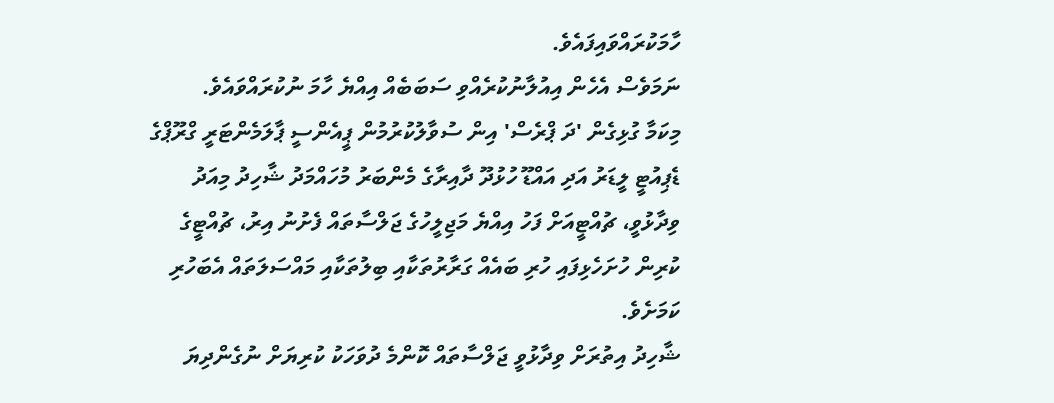ހާމަކުރައްވައިފައެވެ.
ނަމަވެސް އެހެން އިއުލާނުކުރެއްވި ސަބަބެއް އިއްޔެ ހާމަ ނުކުރައްވައެވެ.
މިކަމާ ގުޅިގެން 'ދަ ޕްރެސް' އިން ސުވާލުކުރުމުން ޕީއެންސީ ޕާލަމެންޓަރީ ގްރޫޕްގެ ޑެޕިއުޓީ ލީޑަރު އަދި އައްޑޫ ހުޅުދޫ ދާއިރާގެ މެންބަރު މުހައްމަދު ޝާހިދު މިއަދު ވިދާޅުވީ، ޗުއްޓީއަށް ފަހު އިއްޔެ މަޖިލީހުގެ ޖަލްސާތައް ފެށުނު އިރު، ޗުއްޓީގެ ކުރިން ހުށަހެޅިފައި ހުރި ބައެއް ގަރާރުތަކާއި ބިލުތަކާއި މައްސަލަތައް އެބަހުރި ކަމަށެވެ.
ޝާހިދު އިތުރަށް ވިދާޅުވީ ޖަލްސާތައް ކޮންމެ ދުވަހަކު ކުރިޔަށް ނުގެންދިޔަ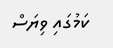ކަމުގައި ވިޔަސް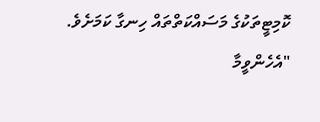ކޮމިޓީތަކުގެ މަސައްކަތްތައް ހިނގާ ކަމަށެވެ.
"އެހެންވީމާ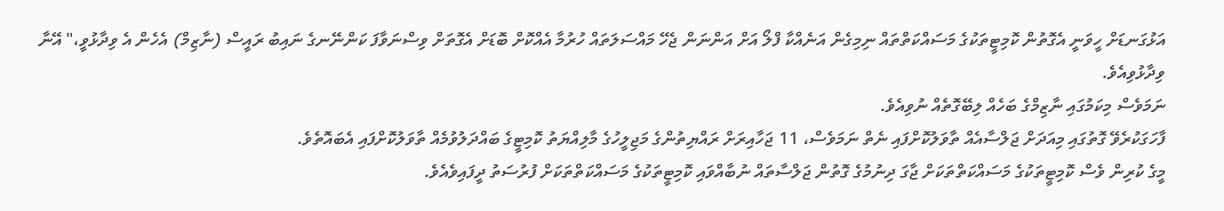އަޅުގަނޑަށް ހީވަނީ އެގޮތުން ކޮމިޓީތަކުގެ މަސައްކަތްތައް ނިމިގެން އަނެއްކާ ފްލޯ އަށް އަންނަން ޖެހޭ މައްސަލަތައް ހުރުމާ އެއްކޮށް ބޮޑަށް އެގޮތަށް ވިސްނަވާފަ ކަންނޭނގެ ނައިބު ރައީސް (ނާޒިމް) އެހެން އެ ވިދާޅުވީ،" އޭނާ ވިދާޅުވިއެވެ.
ނަމަވެސް މިކަމުގައި ނާޒިމްގެ ބަހެއް ލިބޭގޮތެއް ނުވިއެވެ.
ފާހަގަކުރެވޭ ގޮތުގައި މިއަދަށް ޖަލްސާއެއް ތާވަލުކޮށްފައި ނެތް ނަމަވެސް، 11 ޖަހާއިރަށް ރައްޔިތުންގެ މަޖިލީހުގެ މާލިއްޔަތު ކޮމިޓީގެ ބައްދަލުވުމެއް ތާވަލުކޮށްފައި އެބައޮތެވެ.
މީގެ ކުރިން ވެސް ކޮމިޓީތަކުގެ މަސައްކަތްތަކަށް ޖާގަ ދިނުމުގެ ގޮތުން ޖަލްސާތައް ނުބާއްވައި ކޮމިޓީތަކުގެ މަސައްކަތްތަކަށް ފުރުސަތު ދީފައިވެއެވެ.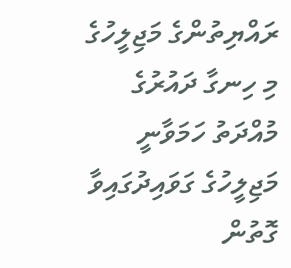ރައްޔިތުންގެ މަޖިލީހުގެ މި ހިނގާ ދައުރުގެ މުއްދަތު ހަމަވާނީ މަޖިލީހުގެ ގަވައިދުގައިވާ ގޮތުން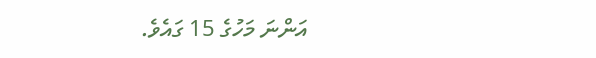އަންނަ މަހުގެ 15 ގައެވެ.